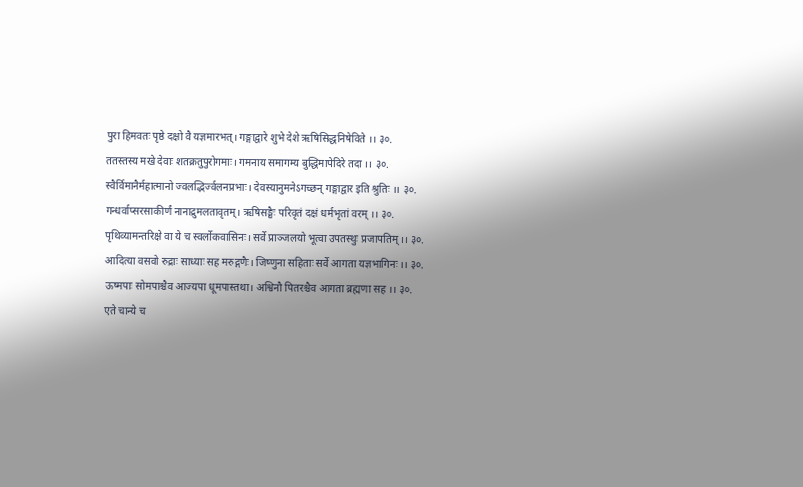पुरा हिमवतः पृष्ठे दक्षो वै यज्ञमारभत्। गङ्गाद्वारे शुभे देशे ऋषिसिद्धनिषेविते ।। ३०.
ततस्तस्य मखे देवाः शतक्रतुपुरोगमाः। गमनाय समागम्य बुद्धिमापेदिरे तदा ।। ३०.
स्वैर्विमानैर्महात्मानो ज्वलद्भिर्ज्वलनप्रभाः। देवस्यानुमनेऽगच्छन् गङ्गाद्वार इति श्रुतिः ।। ३०.
गन्धर्वाप्सरसाकीर्णं नानाद्रुमलतावृतम्। ऋषिसङ्घैः परिवृतं दक्षं धर्मभृतां वरम् ।। ३०.
पृथिव्यामन्तरिक्षे वा ये च स्वर्लोकवासिनः। सर्वे प्राञ्जलयो भूत्वा उपतस्थुः प्रजापतिम् ।। ३०.
आदित्या वसवो रुद्राः साध्याः सह मरुद्गणैः। जिष्णुना सहिताः सर्वे आगता यज्ञभागिनः ।। ३०.
ऊष्मपाः सोमपाश्चैव आज्यपा धूमपास्तथा। अश्विनौ पितरश्चैव आगता ब्रह्मणा सह ।। ३०.
एते चान्ये च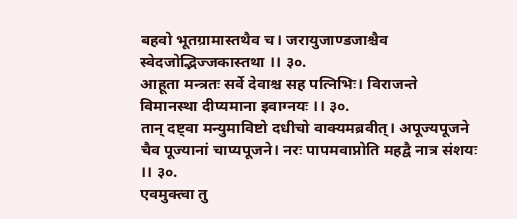बहवो भूतग्रामास्तथैव च। जरायुजाण्डजाश्चैव स्वेदजोद्भिज्जकास्तथा ।। ३०.
आहूता मन्त्रतः सर्वे देवाश्च सह पत्निभिः। विराजन्ते विमानस्था दीप्यमाना इवाग्नयः ।। ३०.
तान् दष्ट्वा मन्युमाविष्टो दधीचो वाक्यमब्रवीत्। अपूज्यपूजने चैव पूज्यानां चाप्यपूजने। नरः पापमवाप्नोति महद्वै नात्र संशयः ।। ३०.
एवमुक्त्वा तु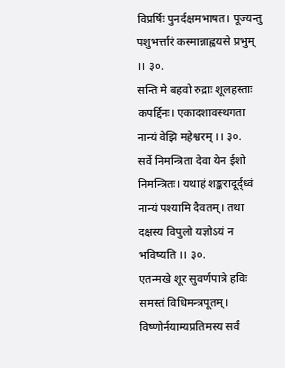विप्रर्षिः पुनर्दक्षमभाषत। पूज्यन्तु पशुभर्त्तारं कस्मान्नाह्वयसे प्रभुम् ।। ३०.
सन्ति मे बहवो रुद्राः शूलहस्ताः कपर्द्दिनः। एकादशावस्थगता नान्यं वेझि महेश्वरम् ।। ३०.
सर्वे निमन्त्रिता देवा येन ईशो निमन्त्रितः। यथाहं शङ्करादूर्द्ध्वं नान्यं पश्यामि दैवतम्। तथा दक्षस्य विपुलो यज्ञोऽयं न भविष्यति ।। ३०.
एतन्मखे शूर सुवर्णपात्रे हविः समस्तं विधिमन्त्रपूतम्। विष्णोर्नयाम्यप्रतिमस्य सर्वं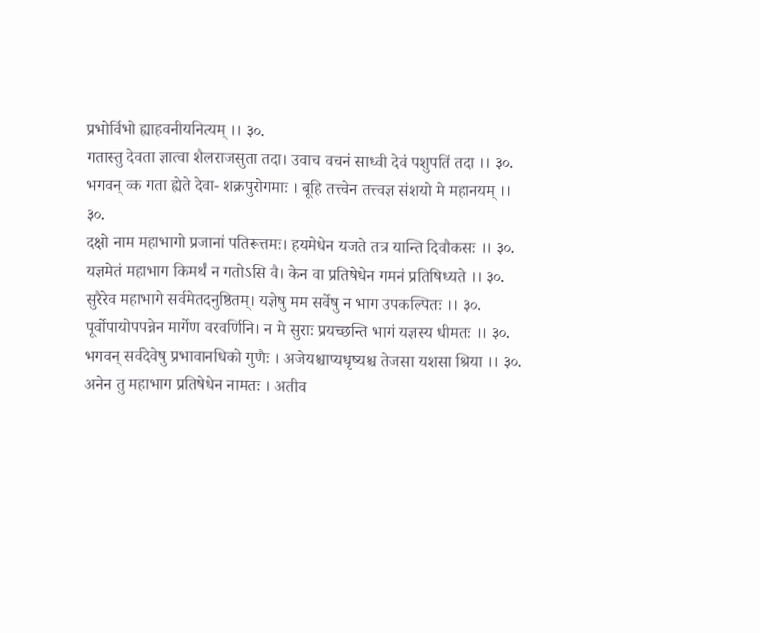प्रभोर्विभो ह्याहवनीयनित्यम् ।। ३०.
गतास्तु देवता ज्ञात्वा शैलराजसुता तदा। उवाच वचनं साध्वी देवं पशुपतिं तदा ।। ३०.
भगवन् व्क गता ह्येते देवा- शक्रपुरोगमाः । बूहि तत्त्वेन तत्त्वज्ञ संशयो मे महानयम् ।। ३०.
दक्षो नाम महाभागो प्रजानां पतिरूत्तमः। हयमेधेन यजते तत्र यान्ति दिवौकसः ।। ३०.
यज्ञमेतं महाभाग किमर्थं न गतोऽसि वै। केन वा प्रतिषेधेन गमनं प्रतिषिध्यते ।। ३०.
सुरैरेव महाभागे सर्वमेतदनुष्ठितम्। यज्ञेषु मम सर्वेषु न भाग उपकल्पितः ।। ३०.
पूर्वोपायोपपन्नेन मार्गेण वरवर्णिनि। न मे सुराः प्रयच्छन्ति भागं यज्ञस्य धीमतः ।। ३०.
भगवन् सर्वदेवेषु प्रभावानधिको गुणैः । अजेयश्चाप्यधृष्यश्च तेजसा यशसा श्रिया ।। ३०.
अनेन तु महाभाग प्रतिषेधेन नामतः । अतीव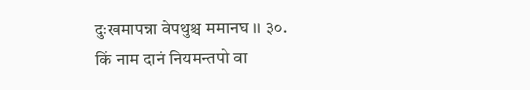दुःखमापन्ना वेपथुश्च ममानघ ।। ३०.
किं नाम दानं नियमन्तपो वा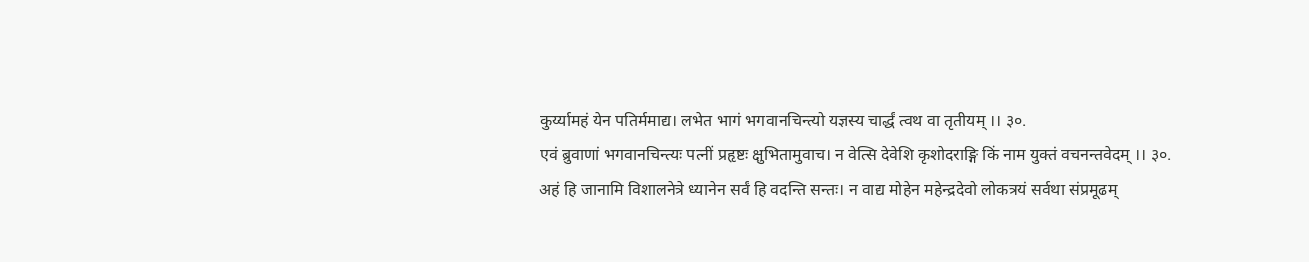कुर्य्यामहं येन पतिर्ममाद्य। लभेत भागं भगवानचिन्त्यो यज्ञस्य चार्द्धं त्वथ वा तृतीयम् ।। ३०.
एवं ब्रुवाणां भगवानचिन्त्यः पत्नीं प्रहृष्टः क्षुभितामुवाच। न वेत्सि देवेशि कृशोदराङ्गि किं नाम युक्तं वचनन्तवेदम् ।। ३०.
अहं हि जानामि विशालनेत्रे ध्यानेन सर्वं हि वदन्ति सन्तः। न वाद्य मोहेन महेन्द्रदेवो लोकत्रयं सर्वथा संप्रमूढम्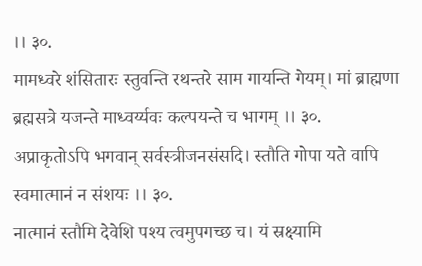।। ३०.
मामध्वरे शंसितारः स्तुवन्ति रथन्तरे साम गायन्ति गेयम्। मां ब्राह्मणा ब्रह्मसत्रे यजन्ते माध्वर्य्यवः कल्पयन्ते च भागम् ।। ३०.
अप्राकृतोऽपि भगवान् सर्वस्त्रीजनसंसदि। स्तौति गोपा यते वापि स्वमात्मानं न संशयः ।। ३०.
नात्मानं स्तौमि देवेशि पश्य त्वमुपगच्छ च। यं स्रक्ष्यामि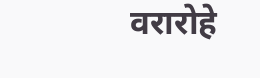वरारोहे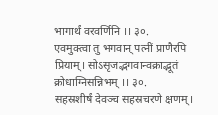भागार्थं वरवर्णिनि ।। ३०.
एवमुक्त्वा तु भगवान् पत्नीं प्राणैरपि प्रियाम्। सोऽसृजद्भगवान्वक्राद्भूतं क्रोधाग्निसन्निभम् ।। ३०.
सहस्रशीर्षं देवञ्च सहस्रचरणे क्षणम्।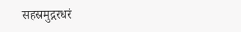सहस्रमुद्गरधरं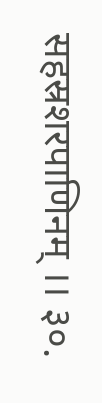सहस्रशरपाणिनम् ।। ३०.